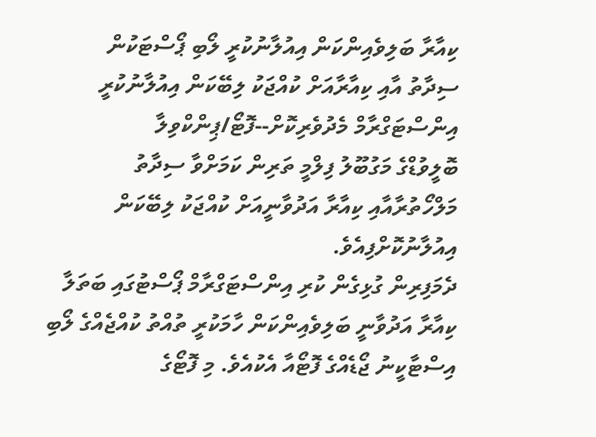ކިއާރާ ބަލިވެއިންކަން އިއުލާނުކުރީ ލޯބި ޕޯސްޓަކުން
ސިދާތު އާއި ކިއާރާއަށް ކުއްޖަކު ލިބޭކަން އިއުލާނުކުރީ އިންސްޓަގްރާމް މެދުވެރިކޮށް--ފޮޓޯ/ޕިންކްވިލާ
ބޮލީވުޑްގެ މަގުބޫލު ފިލްމީ ތަރިން ކަމަށްވާ ސިދާތު މަލްހޯތުރާއާއި ކިއާރާ އަދުވާނީއަށް ކުއްޖަކު ލިބޭކަން އިއުލާނުކޮށްފިއެވެ.
ދެމަފިރިން ގުޅިގެން ކުރި އިންސްޓަގްރާމް ޕޯސްޓުގައި ބަތަލާ ކިއާރާ އަދުވާނީ ބަލިވެއިންކަން ހާމަކުރީ ތުއްތު ކުއްޖެއްގެ ލޯބި އިސްޓާކީނު ޖޯޑެއްގެ ފޮޓޯއާ އެކުއެވެ. މި ފޮޓޯގެ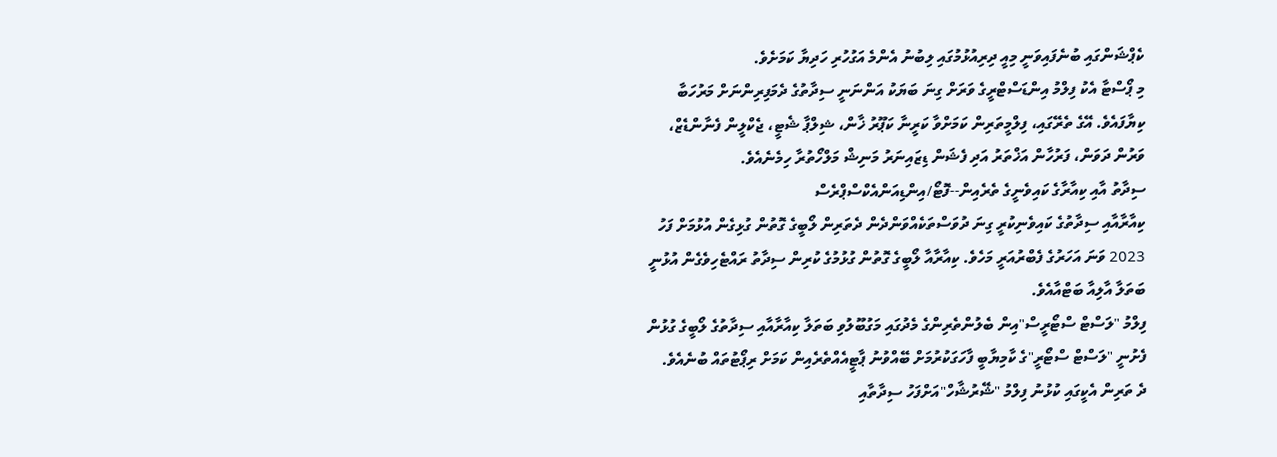ކެޕްޝަންގައި ބުނެފައިވަނީ މިއީ ދިރިއުޅުމުގައި ލިބުނު އެންމެ އަގުހުރި ހަދިޔާ ކަމަށެވެ.
މި ޕޯސްޓާ އެކު ފިލްމު އިންޑަސްޓްރީގެ ވަރަށް ގިނަ ބަޔަކު އަންނަނީ ސިދާތުގެ ދެމަފިރިންނަށް މަރުހަބާ ކިޔާފައެވެ. އޭގެ ތެރޭގައި، ފިލްމީތަރިން ކަމަށްވާ ކަރީނާ ކަޕޫރު ޚާން، ޝިލްޕާ ޝެޓީ، ޖެކްލީން ފެނާންޑެޒް، ވަރުން ދަވަން، ފަރުހާން އަޚްތަރު އަދި ފެޝަން ޑިޒައިނަރު މަނިޝް މަލްހޯތުރާ ހިމެނެއެވެ.
ސިދާތު އާއި ކިއާރާގެ ކައިވެނީގެ ތެރެއިން--ފޮޓޯ/އިންޑިއަންއެކްސްޕްރެސް
ކިއާރާއާއި ސިދާތުގެ ކައިވެނިކުރީ ގިނަ ދުވަސްތަކެއްވަންދެން ދެތަރިން ލޯބީގެ ގޮތުން ގުޅިގެން އުޅުމަށް ފަހު 2023 ވަނަ އަހަރުގެ ފެބްރުއަރީ މަހެވެ. ކިއާރާއާ ލޯބީގެ ގޮތުން ގުޅުމުގެ ކުރިން ސިދާތު ރައްޓެހިވެގެން އުޅުނީ ބަތަލާ އާލިއާ ބަޓްއާއެވެ.
ފިލްމު "ލަސްޓް ސްޓޯރީސް"އިން ބެލުންތެރިންގެ މެދުގައި މަގުބޫލުވި ބަތަލާ ކިއާރާއާއި ސިދާތުގެ ލޯބީގެ ގުޅުން ފެށުނީ "ލަސްޓް ސްޓޯރީ"ގެ ކާމިޔާބީ ފާހަގަކުރުމަށް ބޭއްވުނު ޕާޓީއެއްތެރެއިން ކަމަށް ރިޕޯޓުތައް ބުނެއެވެ.
ދެ ތަރިން އެކީގައި ކުޅުނު ފިލްމު "ޝޭރުޝާހް"އަށްފަހު ސިދާތާއި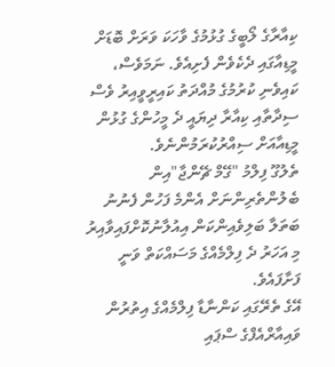ކިއާރާގެ ލޯބީގެ ގުޅުމުގެ ވާހަކަ ވަރަށް ބޮޑަށް މީޑިއާގައި ދެކެވެން ފެށިއެވެ. ނަމަވެސް، ކައިވެނި ކުރުމުގެ މުއްދަތު ކައިރީވީއިރު ވެސް ސިދާތާއި ކިއާރާ ދިޔައީ ދެ މީހުންގެ ގުޅުން މީޑިއާއަށް ސިއްރުކުރަމުންނެވެ.
ތެލުގޫ ފިލްމު "ގޭމް ޗޭންޖާ"އިން ބެލުންތެރިންނަށް އެންމެ ފަހުން ފެނުނު ބަތަލާ ބަލިވެއިންކަން އިއުލާނުކޮށްފައިވާއިރު މި އަހަރު ދެ ފިލްމެއްގެ މަސައްކަތް ވަނީ ފަށާފައެވެ.
އޭގެ ތެރޭގައި ކަންނާޑާ ފިލްމެއްގެ އިތުރުން ވައިއާރްއެފްގެ ސްޕައި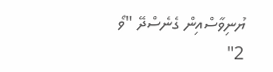ޔުނިވާސްއިން ގެނެސްދޭ "ވޯ 2"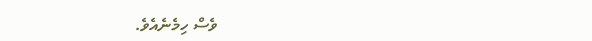ވެސް ހިމެނެއެވެ.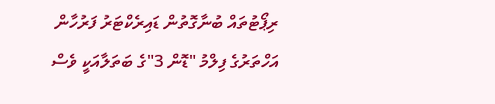ރިޕޯޓުތައް ބުނާގޮތުން ޑައިރެކްޓަރު ފަރުހާން އަހްތަރުގެ ފިލްމު "ޑޮން 3"ގެ ބަތަލާއަކީ ވެސް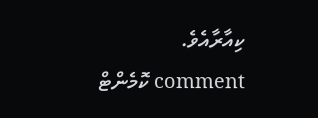ކިއާރާއެވެ.
comment ކޮމެންޓް